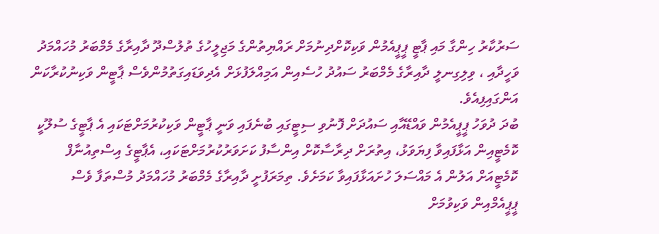ސަރުކާރު ހިންގާ މައި ޕާޓީ ޕީޕީއެމުން ވަކިކޮށްދިނުމަށް ރައްޔިތުންގެ މަޖިލީހުގެ ތުލުސްދޫ ދާއިރާގެ މެމްބަރު މުހައްމަދު ވަހީދާއި ، ވިލިގިނލީ ދާއިރާގެ މެމްބަރު ސައުދު ހުސެއިން އަމިއްލަފުޅަށް އެދިވަޑައިގަތުމުންވެސް ޕާޓީން ވަކިނުކުރާކަން އަންގައިފިއެވެ.
ބުދަ ދުވަހު ޕީޕީއެމުން ވައްޑޭއާއި ސައުދަށް ފޮނުވި ސިޓީގައި ބުނެފައި ވަނީ ޕާޓީން ވަކިކުރުމަށްޓަކައި އެ ޕާޓީގެ ސުލޫކީ ކޮމެޓީއިން އަޅާފައިވާ ފިޔަވަޅު، އިތުރަށް ދިރާސާކޮށް އިންސާފު ކަށަވަރުކުރުމަށްޓަކައި، އެޕާޓީގެ އިސްތިއުނާފް ކޮމެޓީއަށް އަލުން އެ މައްސަލަ ހުށައަޅާފައިވާ ކަމަށެވެ. ތިމަރަފުށީ ދާއިރާގެ މެމްބަރު މުހައްމަދު މުސްތަފާ ވެސް ޕީޕީއެމްއިން ވަކިވުމަށް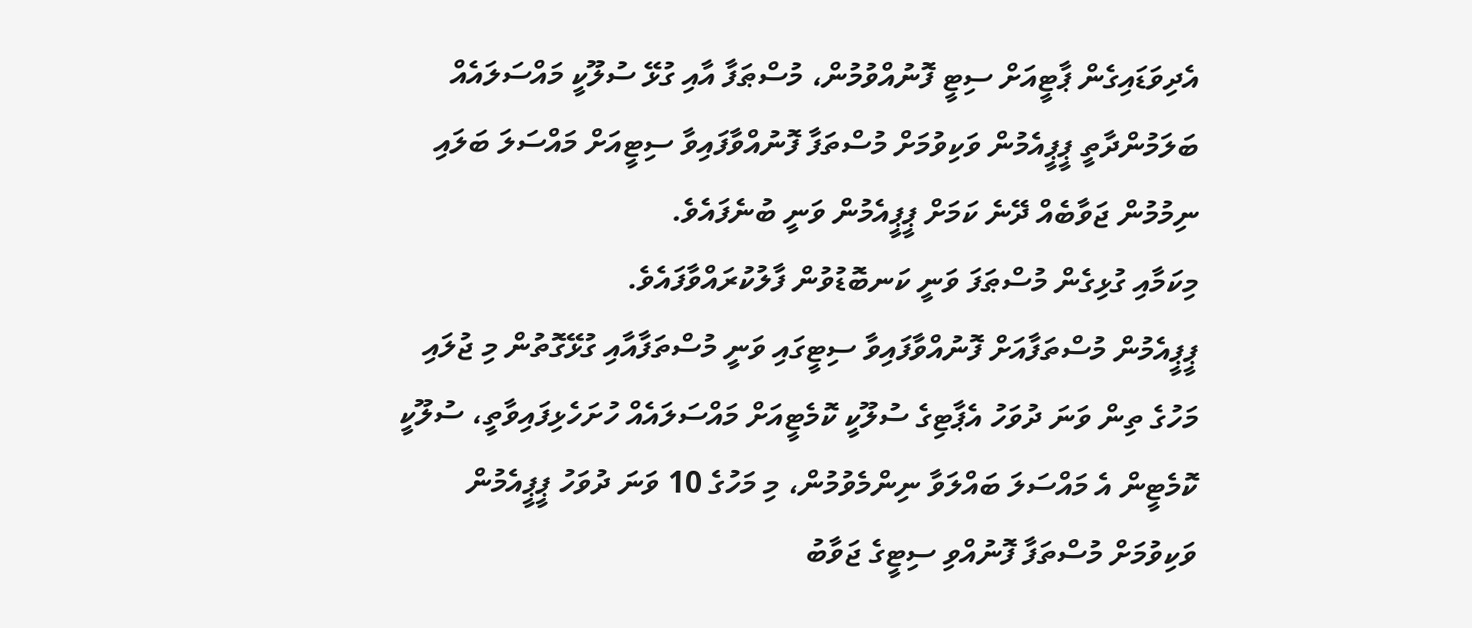އެދިވަޑައިގެން ޕާޓީއަށް ސިޓީ ފޮނުއްވުމުން، މުސްޠަފާ އާއި ގުޅޭ ސުލޫކީ މައްސަލައެއް ބަލަމުންދާތީ ޕީޕީއެމުން ވަކިވުމަށް މުސްތަފާ ފޮނުއްވާފައިވާ ސިޓީއަށް މައްސަލަ ބަލައި ނިމުމުން ޖަވާބެއް ދޭނެ ކަމަށް ޕީޕީއެމުން ވަނީ ބުނެފައެވެ.
މިކަމާއި ގުޅިގެން މުސްޠަފަ ވަނީ ކަނބޮޑުވުން ފާލުކުރައްވާފައެވެ.
ޕީޕީއެމުން މުސްތަފާއަށް ފޮނުއްވާފައިވާ ސިޓީގައި ވަނީ މުސްތަފާއާއި ގުޅޭގޮތުން މި ޖުލައި މަހުގެ ތިން ވަނަ ދުވަހު އެޕާޓިގެ ސުލޫކީ ކޮމެޓީއަށް މައްސަލައެއް ހުށަހެޅިފައިވާތީ، ސުލޫކީ ކޮމެޓީން އެ މައްސަލަ ބައްލަވާ ނިންމެވުމުން، މި މަހުގެ 10 ވަނަ ދުވަހު ޕީޕީއެމުން ވަކިވުމަށް މުސްތަފާ ފޮނުއްވި ސިޓީގެ ޖަވާބު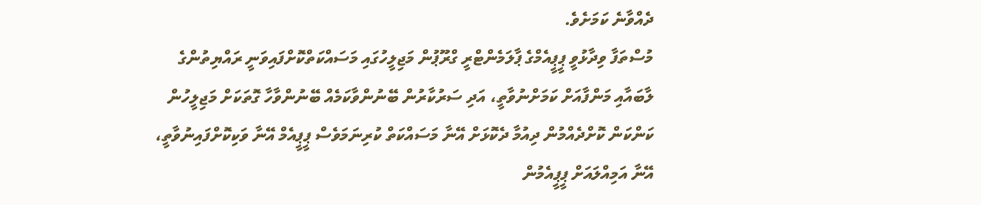ދެއްވާނެ ކަމަށެވެ.
މުސްތަފާ ވިދާޅުވީ ޕީޕީއެމްގެ ޕާލަމެންޓްރީ ގްރޫޕުން މަޖިލީހުގައި މަސައްކަތްކޮށްފައިވަނީ ރައްޔިތުންގެ ލާބައާއި މަންފާއަށް ކަމަށްނުވާތީ، އަދި ސަރުކާރުން ބޭނުންވާކަމެއް ބޭނުންވާހާ ގޮތަކަށް މަޖިލީހުން ކަންކަން ކޮށްދެއްމުން ދިއުމާ ދެކޮޅަށް އޭނާ މަސައްކަތް ކުރިނަމަވެސް ޕީޕީއެމް އޭނާ ވަކިކޮށްފައިނުވާތީ، އޭނާ އަމިއްލައަށް ޕީޕީއެމުން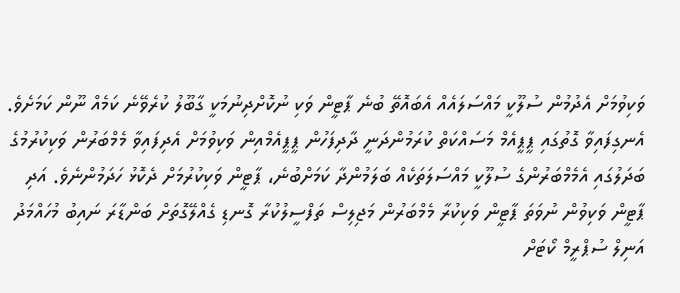ވަކިވުމަށް އެދުމުން ސުލޫކީ މައްސަލައެއް އެބައޮތޭ ބުނެ ޕާޓީން ވަކި ނުކޮށްދިނުމަކީ ގާބޫލު ކުރެވޭނެ ކަމެއް ނޫން ކަމަށެވެ.
އެނގިފައިވާ ގޮތުގައި ޕީޕީއެމް މަސައްކަތް ކުރަމުންދަނީ ދާދިފަހުން ޕީޕީއެމްއިން ވަކިވުމަށް އެދިފައިވާ މެމްބަރުން ވަކިކުރުމުގެ ބަދަލުގައި އެމެމްބަރުންގެ ސުލޫކީ މައްސަލަތަކެއް ބަލަމުންދާ ކަމަށްބުނެ، ޕާޓީން ވަކިކުރުމަށް ދެކޮޅު ހަދަމުންނެވެ. އަދި ޕާޓީން ވަކިވުން ނުވަތަ ޕާޓީން ވަކިކުރާ މެމްބަރުން މަޖިލިސް ތަފްސީލުކުރާ ގޮނޑި ގެއްލޭގޮތަށް ބަންޑާރަ ނައިބު މުހައްމަދު އަނިލް ސުޕްރީމް ކޯޓަށް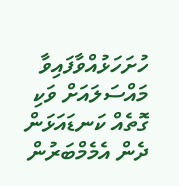ހުށަހަޅުއްވާފައިވާ މައްސަލައަށް ވަކި ގޮތެއް ކަނޑައަޅަން ދެން އެމެމްބަރުން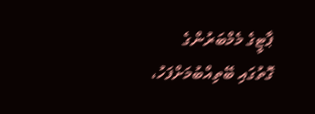ޕާޓީގެ މެމްބަރުންގެ ގޮތުގައި ބޭތިއްބުމަށްފަހު،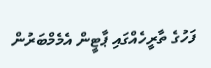ފަހުގެ ތާރީހެއްގައި ޕާޓީން އެމެމްބަރުން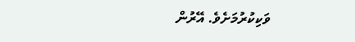ވަކިކުރުމަށެވެ. އޭރުން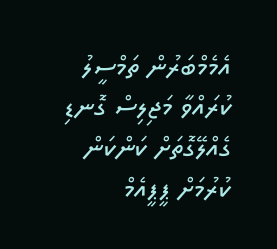އެމެމްބަރުން ތަމްސީލު ކުރައްވާ މަޖިލިސް ގޮނޑި ގެއްލޭގޮތަށް ކަންކަން ކުރުމަށް ޕީޕީއެމް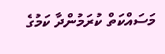މަސައްކަތް ކުރަމުންދާ ކަމުގެ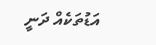އަޑުތަކެއް ދަނީ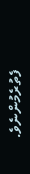ފެތުރެމުންނެވެ.